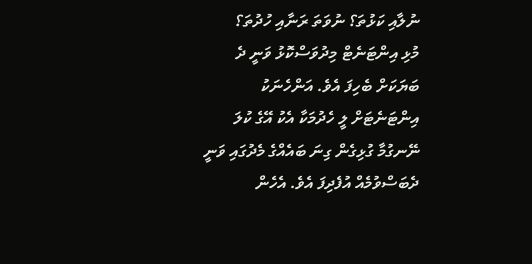ނުލާއި ކަޅުތަ؟ ނުވަތަ ރަނާއި ހުދުތަ؟
މުޅި އިންޓަނެޓް މިދުވަސްކޮޅު ވަނީ ދެ ބަޔަކަށް ބެހިފަ އެވެ. އަންހެނަކު އިންޓަނެޓަށް ލީ ހެދުމަކާ އެކު އޭގެ ކުލަ ނޭނގުމާ ގުޅިގެން ގިނަ ބައެއްގެ މެދުގައި ވަނީ ދެބަސްވުމެއް އުފެދިފަ އެވެ. އެހެން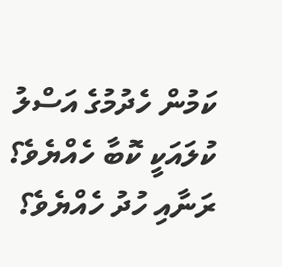ކަމުން ހެދުމުގެ އަސްލު ކުލައަކީ ކޮބާ ހެއްޔެވެ؟ ރަނާއި ހުދު ހެއްޔެވެ؟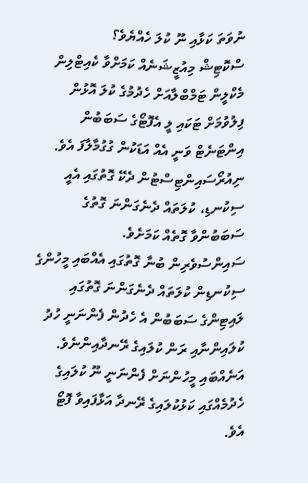ނުވަތަ ކަޅާއި ނޫ ކުލަ ހެއްޔެވެ؟
ސްކޮޓިޝް މިއުޒީޝަނެއް ކަމަށްވާ ކެއިޓްލިން މެކްލީން ޓަމްބްލާއަށް ހެދުމުގެ ކުލަ އޮޅުން ފިލުވުމަށް ޓަކައި ލީ އެފޮޓޯގެ ސަބަބުން އިންޓަނެޓް ވަނީ އެއް އަޑަކުން ގުގުމާލާފަ އެވެ. ނިއުރޯސައިންޓިސްޓުން ދެކޭ ގޮތުގައި އެއީ ސިކުނޑި، ކުލަތައް ދެނެގަންނަ ގޮތުގެ ސަބަބުންވާ ގޮތެއް ކަމަށެވެ.
ސައިންސުވެރިން ބުނާ ގޮތުގައި އެއްބައި މީހުންގެ ސިކުނޑިން ކުލަތައް ދެނެގަންނަ ގޮތުގައި ލައިޓިންގެ ސަބަބުން އެ ހެދުން ފެންނަނީ ހުދު ކުލައިންނާއި ރަން ކުލައިގެ ރޭނދާއިންނެވެ. އަނެއްބައި މީހުންނަށް ފެންނަނީ ނޫ ކުލައިގެ ހެދުމެއްގައި ކަޅުކުލައިގެ ރޭނދާ އަޅާފައިވާ ފޮޓޯ އެވެ.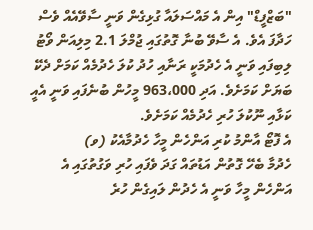"ބަޒްފީޑް" އިން އެ މައްސަލައާ ގުޅިގެން ވަނީ ސާވޭއެއް ވެސް ހަދާފަ އެވެ. އެ ސާވޭ ބުނާ ގޮތުގައި ޖުމްލަ 2.1 މިލިއަން ވޯޓު ލިބިފައި ވަނީ އެ ހެދުމަކީ ރަނާއި ހުދު ކުލަ ހެދުމެއް ކަމަށް ދެކޭ ބަޔަށް ކަމަށެވެ. އަދި 963،000 މީހުން ބުނެފައި ވަނީ އެއީ ކަޅާއި ނޫކުލަ ހުރި ހެދުމެއް ކަމަށެވެ.
އެ ފޮޓޯ އާންމު ކުރި އަންހެން މީހާ ހެދުމާއެކު (ވ)
ހެދުމާ ބެހޭ ގޮތުން އަޑުތައް ގަދަ ވެފައި ހުރި ވަގުތުގައި އެ އަންހެން މީހާ ވަނީ އެ ހެދުން ލައިގެން ހުރެ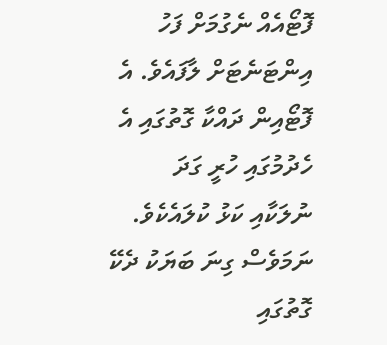ފޮޓޯއެއް ނެގުމަށް ފަހު އިންޓަނެޓަށް ލާފައެވެ. އެ ފޮޓޯއިން ދައްކާ ގޮތުގައި އެ ހެދުމުގައި ހުރީ ގަދަ ނުލަކާއި ކަޅު ކުލައެކެވެ. ނަމަވެސް ގިނަ ބަޔަކު ދެކޭ ގޮތުގައި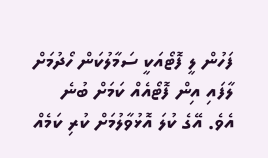ފަހުން ލީ ފޮޓޯއަކީ ސަމާލުކަން ހޯދުމަށް ލާފައި އިން ފޮޓޯއެއް ކަމަށް ބުނެ އެވެ. އޭގެ ކުލަ އޮޅުވާލުމަށް ކުރި ކަމެއް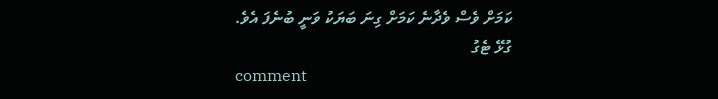ކަމަށް ވެސް ވެދާނެ ކަމަށް ގިނަ ބަޔަކު ވަނީ ބުނެފަ އެވެ.
ގުޅޭ ޓެގު
comment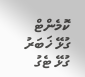ކޮމެންޓް
ގުޅޭ ޚަބަރު
ގުޅޭ ޓެގު